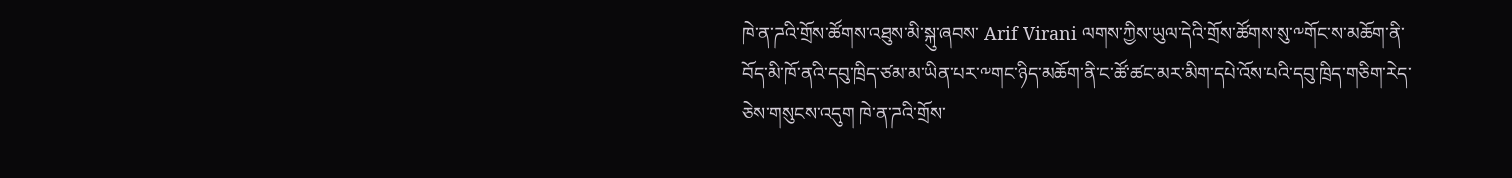ཁེ་ན་ཌའི་གྲོས་ཚོགས་འཐུས་མི་སྐུ་ཞབས་ Arif Virani ལགས་ཀྱིས་ཡུལ་དེའི་གྲོས་ཚོགས་སུ་༸གོང་ས་མཆོག་ནི་བོད་མི་ཁོ་ནའི་དབུ་ཁྲིད་ཙམ་མ་ཡིན་པར་༸གང་ཉིད་མཆོག་ནི་ང་ཚོ་ཚང་མར་མིག་དཔེ་འོས་པའི་དབུ་ཁྲིད་གཅིག་རེད་ཅེས་གསུངས་འདུག ཁེ་ན་ཌའི་གྲོས་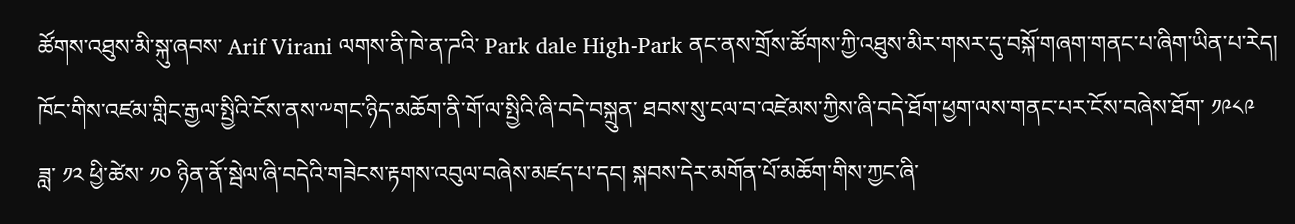ཚོགས་འཐུས་མི་སྐུ་ཞབས་ Arif Virani ལགས་ནི་ཁེ་ན་ཌའི་ Park dale High-Park ནང་ནས་གྲོས་ཚོགས་ཀྱི་འཐུས་མིར་གསར་དུ་བསྐོ་གཞག་གནང་པ་ཞིག་ཡིན་པ་རེད། ཁོང་གིས་འཛམ་གླིང་རྒྱལ་སྤྱིའི་ངོས་ནས་༸གང་ཉིད་མཆོག་ནི་གོ་ལ་སྤྱིའི་ཞི་བདེ་བསྐྲུན་ ཐབས་སུ་ངལ་བ་འཛེམས་ཀྱིས་ཞི་བདེ་ཐོག་ཕྱག་ལས་གནང་པར་ངོས་བཞེས་ཐོག་ ༡༩༨༩ ཟླ་ ༡༢ ཕྱི་ཚེས་ ༡༠ ཉིན་ནོ་སྦེལ་ཞི་བདེའི་གཟེངས་རྟགས་འབུལ་བཞེས་མཛད་པ་དང། སྐབས་དེར་མགོན་པོ་མཆོག་གིས་ཀྱང་ཞི་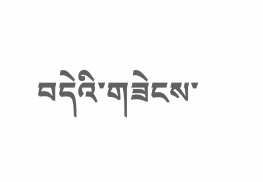བདེའི་གཟེངས་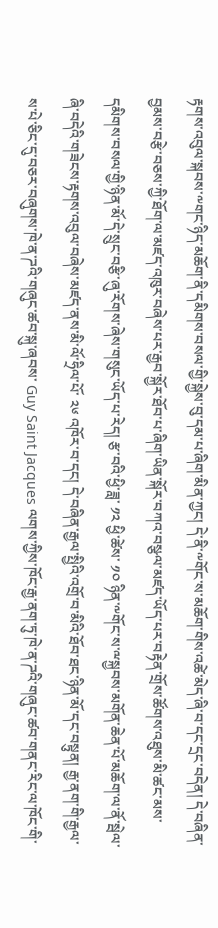རྟགས་འབུལ་སྐབས་༸གང་ཉིད་མཆོག་ནི་དམིགས་བསལ་གྱི་སྐྱེས་བུ་དམ་པ་ཞིག་མིན་ཀྱང། དེ་ནི་༸གོང་ས་མཆོག་གིས་འཚེ་མེད་ཞི་བ་དང་དྲང་བདེན། དེ་བཞིན་བྱམས་བརྩེ་བཅས་ཀྱི་ཐོག་ལ་མཛད་འཁུར་བཞེས་པར་རྒྱབ་སྐྱོར་ཐོབ་པ་ཞིག་ཡིན་སྐོར་བཀའ་བསྩལ་མཛད་ཡོད་པར་བརྟེན་གྲོས་ཚོགས་འཐུས་མི་ཚང་མས་དམིགས་བསལ་གྱི་ཉིན་མོ་དེ་སྲུང་བརྩི་ཞུ་རོགས་ཞེས་གསུང་ཡོད་པ་རེད། རྩ་བའི་ཕྱི་ཟླ་ ༡༢ ཕྱི་ཚེས་ ༡༠ ཉིན་༸གོང་ས་ྋསྐྱབས་མགོན་ཆེན་པོ་མཆོག་ལ་ནོ་སྦེལ་ཞི་བདེའི་གཟེངས་རྟགས་འབུལ་བཞེས་མཛད་ནས་མི་ལོ་ཧྲིལ་པོ་ ༢༦ འཁོར་བ་དང། དེ་བཞིན་རྒྱལ་སྤྱིའི་འགྲོ་བ་མིའི་ཐོབ་ཐང་ཉིན་མོ་དང་བསྟུན། རྒྱ་ནག་གི་རྒྱལ་ས་པེ་ཅིང་དུ་བཅར་བཞུགས་ཁེ་ན་ཌའི་གཞུང་ཚབ་སྐུ་ཞབས་ Guy Saint Jacques ལགས་ཀྱིས་ཁོང་རྒྱ་ནག་ཏུ་ཁེ་ན་ཌའི་གཞུང་ཚབ་གནང་རིང་ལ་ཁོང་གི་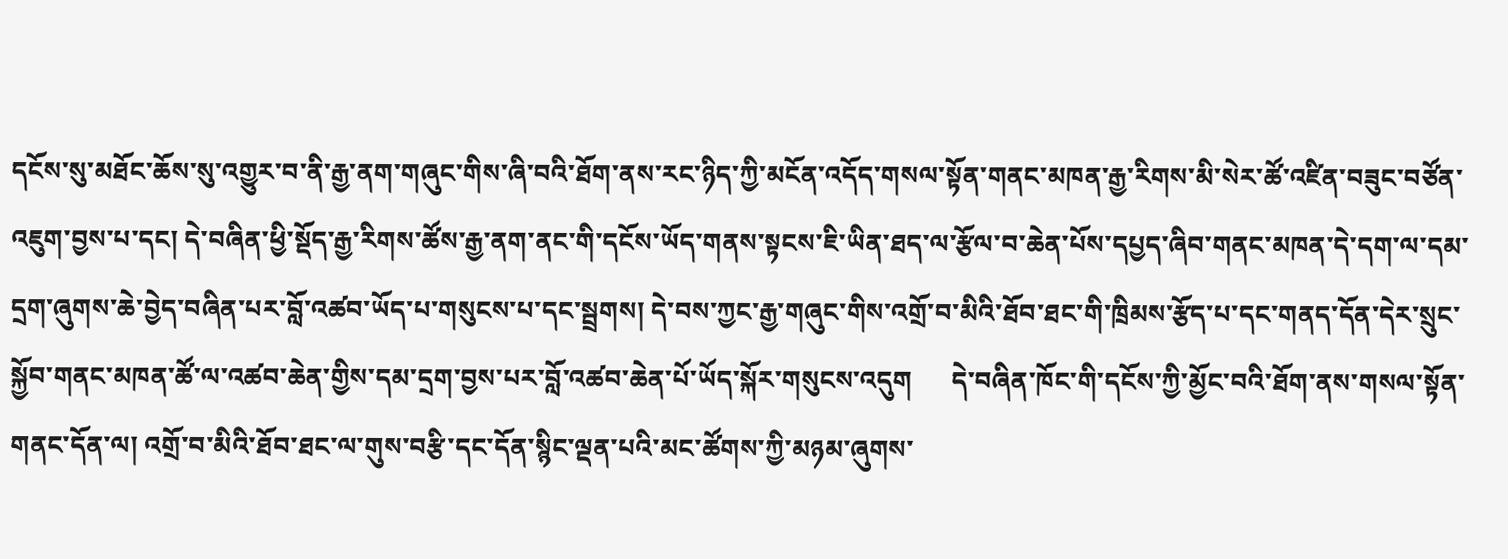དངོས་སུ་མཐོང་ཆོས་སུ་འགྱུར་བ་ནི་རྒྱ་ནག་གཞུང་གིས་ཞི་བའི་ཐོག་ནས་རང་ཉིད་ཀྱི་མངོན་འདོད་གསལ་སྟོན་གནང་མཁན་རྒྱ་རིགས་མི་སེར་ཚོ་འཛིན་བཟུང་བཙོན་འཇུག་བྱས་པ་དང། དེ་བཞིན་ཕྱི་སྡོད་རྒྱ་རིགས་ཚོས་རྒྱ་ནག་ནང་གི་དངོས་ཡོད་གནས་སྟངས་ཇི་ཡིན་ཐད་ལ་རྩོལ་བ་ཆེན་པོས་དཔྱད་ཞིབ་གནང་མཁན་དེ་དག་ལ་དམ་དྲག་ཞུགས་ཆེ་བྱེད་བཞིན་པར་བློ་འཚབ་ཡོད་པ་གསུངས་པ་དང་སྦྲགས། དེ་བས་ཀྱང་རྒྱ་གཞུང་གིས་འགྲོ་བ་མིའི་ཐོབ་ཐང་གི་ཁྲིམས་རྩོད་པ་དང་གནད་དོན་དེར་སྲུང་སྐྱོབ་གནང་མཁན་ཚོ་ལ་འཚབ་ཆེན་གྱིས་དམ་དྲག་བྱས་པར་བློ་འཚབ་ཆེན་པོ་ཡོད་སྐོར་གསུངས་འདུག      དེ་བཞིན་ཁོང་གི་དངོས་ཀྱི་མྱོང་བའི་ཐོག་ནས་གསལ་སྟོན་གནང་དོན་ལ། འགྲོ་བ་མིའི་ཐོབ་ཐང་ལ་གུས་བརྩི་དང་དོན་སྙིང་ལྡན་པའི་མང་ཚོགས་ཀྱི་མཉམ་ཞུགས་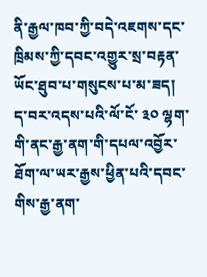ནི་རྒྱལ་ཁབ་ཀྱི་བདེ་འཇགས་དང་ཁྲིམས་ཀྱི་དབང་འགྱུར་སྲ་བརྟན་ཡོང་ཐུབ་པ་གསུངས་པ་མ་ཟད།     ད་བར་འདས་པའི་ལོ་ངོ་ ༣༠ ལྷག་གི་ནང་རྒྱ་ནག་གི་དཔལ་འབྱོར་ཐོག་ལ་ཡར་རྒྱས་ཕྱིན་པའི་དབང་གིས་རྒྱ་ནག་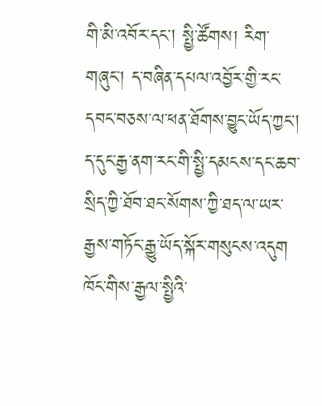གི་མི་འབོར་དང། སྤྱི་ཚོགས། རིག་གཞུང་། ད་བཞིན་དཔལ་འབྱོར་གྱི་རང་དབང་བཅས་ལ་ཕན་ཐོགས་བྱུང་ཡོད་ཀྱང། ད་དུང་རྒྱ་ནག་རང་གི་སྤྱི་དམངས་དང་ཆབ་སྲིད་ཀྱི་ཐོབ་ཐང་སོགས་ཀྱི་ཐད་ལ་ཡར་རྒྱས་གཏོང་རྒྱུ་ཡོད་སྐོར་གསུངས་འདུག ཁོང་གིས་རྒྱལ་སྤྱིའི་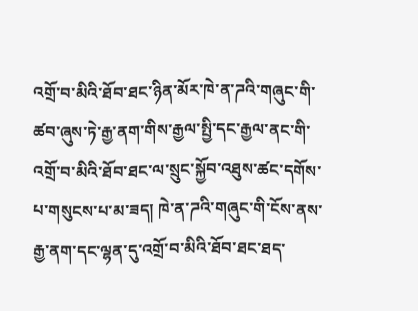འགྲོ་བ་མིའི་ཐོབ་ཐང་ཉིན་མོར་ཁེ་ན་ཌའི་གཞུང་གི་ཚབ་ཞུས་ཏེ་རྒྱ་ནག་གིས་རྒྱལ་སྤྱི་དང་རྒྱལ་ནང་གི་འགྲོ་བ་མིའི་ཐོབ་ཐང་ལ་སྲུང་སྐྱོབ་འཐུས་ཚང་དགོས་པ་གསུངས་པ་མ་ཟད། ཁེ་ན་ཌའི་གཞུང་གི་ངོས་ནས་རྒྱ་ནག་དང་ལྷན་དུ་འགྲོ་བ་མིའི་ཐོབ་ཐང་ཐད་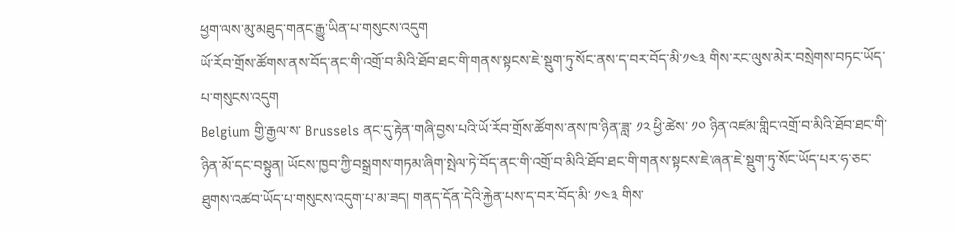ཕྱག་ལས་མུ་མཐུད་གནང་རྒྱུ་ཡིན་པ་གསུངས་འདུག
ཡོ་རོབ་གྲོས་ཚོགས་ནས་བོད་ནང་གི་འགྲོ་བ་མིའི་ཐོབ་ཐང་གི་གནས་སྟངས་ཇེ་སྡུག་ཏུ་སོང་ནས་ད་བར་བོད་མི་༡༤༣ གིས་རང་ལུས་མེར་བསྲེགས་བཏང་ཡོད་པ་གསུངས་འདུག
Belgium གྱི་རྒྱལ་ས་ Brussels ནང་དུ་རྟེན་གཞི་བྱས་པའི་ཡོ་རོབ་གྲོས་ཚོགས་ནས་ཁ་ཉིན་ཟླ་ ༡༢ ཕྱི་ཚེས་ ༡༠ ཉིན་འཛམ་གླིང་འགྲོ་བ་མིའི་ཐོབ་ཐང་གི་ཉིན་མོ་དང་བསྟུན། ཡོངས་ཁྱབ་ཀྱི་བསྒྲགས་གཏམ་ཞིག་སྤེལ་ཏེ་བོད་ནང་གི་འགྲོ་བ་མིའི་ཐོབ་ཐང་གི་གནས་སྟངས་ཇེ་ཞན་ཇེ་སྡུག་ཏུ་སོང་ཡོད་པར་ཧ་ཅང་ཐུགས་འཚབ་ཡོད་པ་གསུངས་འདུག་པ་མ་ཟད། གནད་དོན་དེའི་རྐྱེན་པས་ད་བར་བོད་མི་ ༡༤༣ གིས་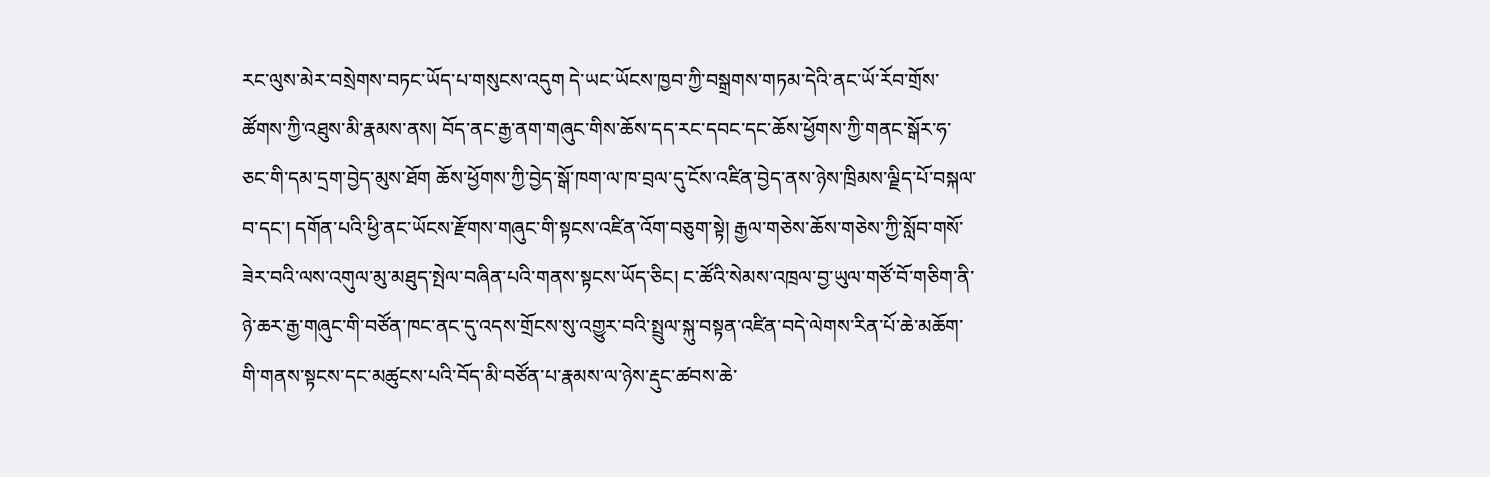རང་ལུས་མེར་བསྲེགས་བཏང་ཡོད་པ་གསུངས་འདུག དེ་ཡང་ཡོངས་ཁྱབ་ཀྱི་བསྒྲགས་གཏམ་དེའི་ནང་ཡོ་རོབ་གྲོས་ཚོགས་ཀྱི་འཐུས་མི་རྣམས་ནས། བོད་ནང་རྒྱ་ནག་གཞུང་གིས་ཆོས་དད་རང་དབང་དང་ཆོས་ཕྱོགས་ཀྱི་གནང་སྒོར་ཧ་ཅང་གི་དམ་དྲག་བྱེད་མུས་ཐོག ཆོས་ཕྱོགས་ཀྱི་བྱེད་སྒོ་ཁག་ལ་ཁ་བྲལ་དུ་ངོས་འཛིན་བྱེད་ནས་ཉེས་ཁྲིམས་ལྗིད་པོ་བསྐལ་བ་དང་། དགོན་པའི་ཕྱི་ནང་ཡོངས་རྫོགས་གཞུང་གི་སྟངས་འཛིན་འོག་བཅུག་སྟེ། རྒྱལ་གཅེས་ཆོས་གཅེས་ཀྱི་སློབ་གསོ་ཟེར་བའི་ལས་འགུལ་མུ་མཐུད་སྤེལ་བཞིན་པའི་གནས་སྟངས་ཡོད་ཅིང། ང་ཚོའི་སེམས་འཁྲལ་བྱ་ཡུལ་གཙོ་བོ་གཅིག་ནི་ཉེ་ཆར་རྒྱ་གཞུང་གི་བཙོན་ཁང་ནང་དུ་འདས་གྲོངས་སུ་འགྱུར་བའི་སྤྲུལ་སྐུ་བསྟན་འཛིན་བདེ་ལེགས་རིན་པོ་ཆེ་མཆོག་གི་གནས་སྟངས་དང་མཚུངས་པའི་བོད་མི་བཙོན་པ་རྣམས་ལ་ཉེས་རྡུང་ཚབས་ཆེ་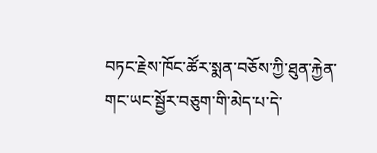བཏང་རྗེས་ཁོང་ཚོར་སྨན་བཅོས་ཀྱི་ཐུན་རྐྱེན་གང་ཡང་སྦྱོར་བཅུག་གི་མེད་པ་དེ་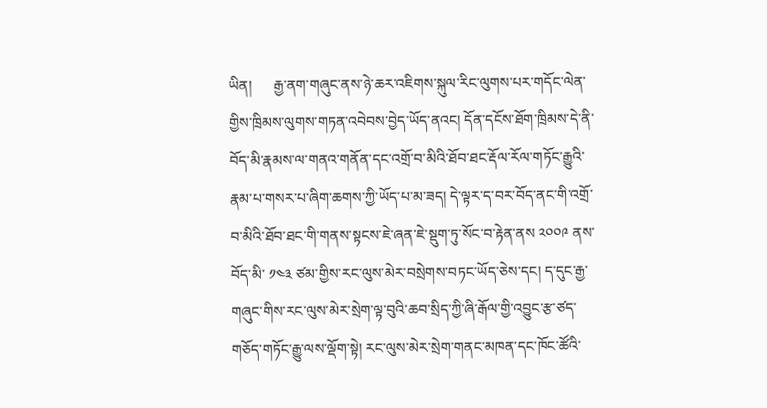ཡིན།      རྒྱ་ནག་གཞུང་ནས་ཉེ་ཆར་འཇིགས་སྐུལ་རིང་ལུགས་པར་གདོང་ལེན་གྱིས་ཁྲིམས་ལུགས་གཏན་འབེབས་བྱེད་ཡོད་ནའང། དོན་དངོས་ཐོག་ཁྲིམས་དེ་ནི་བོད་མི་རྣམས་ལ་གནའ་གནོན་དང་འགྲོ་བ་མིའི་ཐོབ་ཐང་རྡོལ་རོལ་གཏོང་རྒྱུའི་རྣམ་པ་གསར་པ་ཞིག་ཆགས་ཀྱི་ཡོད་པ་མ་ཟད། དེ་ལྟར་ད་བར་བོད་ནང་གི་འགྲོ་བ་མིའི་ཐོབ་ཐང་གི་གནས་སྟངས་ཇེ་ཞན་ཇེ་སྡུག་ཏུ་སོང་བ་རྟེན་ནས ༢༠༠༩ ནས་བོད་མི་ ༡༤༣ ཙམ་གྱིས་རང་ལུས་མེར་བསྲེགས་བཏང་ཡོད་ཅེས་དང། ད་དུང་རྒྱ་གཞུང་གིས་རང་ལུས་མེར་སྲེག་ལྟ་བུའི་ཆབ་སྲིད་ཀྱི་ཞི་རྒོལ་གྱི་འབྱུང་རྩ་ཙད་གཅོད་གཏོང་རྒྱུ་ལས་ལྡོག་སྟེ། རང་ལུས་མེར་སྲེག་གནང་མཁན་དང་ཁོང་ཚོའི་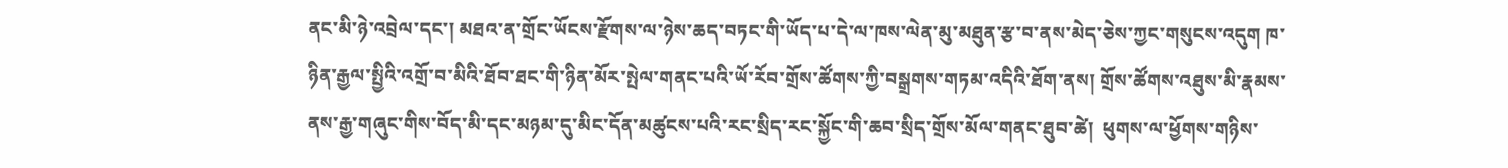ནང་མི་ཉེ་འབྲེལ་དང་། མཐའ་ན་གྲོང་ཡོངས་རྫོགས་ལ་ཉེས་ཆད་བཏང་གི་ཡོད་པ་དེ་ལ་ཁས་ལེན་མུ་མཐུན་རྩ་བ་ནས་མེད་ཅེས་ཀྱང་གསུངས་འདུག ཁ་ཉིན་རྒྱལ་སྤྱིའི་འགྲོ་བ་མིའི་ཐོབ་ཐང་གི་ཉིན་མོར་སྤེལ་གནང་པའི་ཡོ་རོབ་གྲོས་ཚོགས་ཀྱི་བསྒྲགས་གཏམ་འདིའི་ཐོག་ནས། གྲོས་ཚོགས་འཐུས་མི་རྣམས་ནས་རྒྱ་གཞུང་གིས་བོད་མི་དང་མཉམ་དུ་མིང་དོན་མཚུངས་པའི་རང་སྲིད་རང་སྐྱོང་གི་ཆབ་སྲིད་གྲོས་མོལ་གནང་ཐུབ་ཚེ།  ཕུགས་ལ་ཕྱོགས་གཉིས་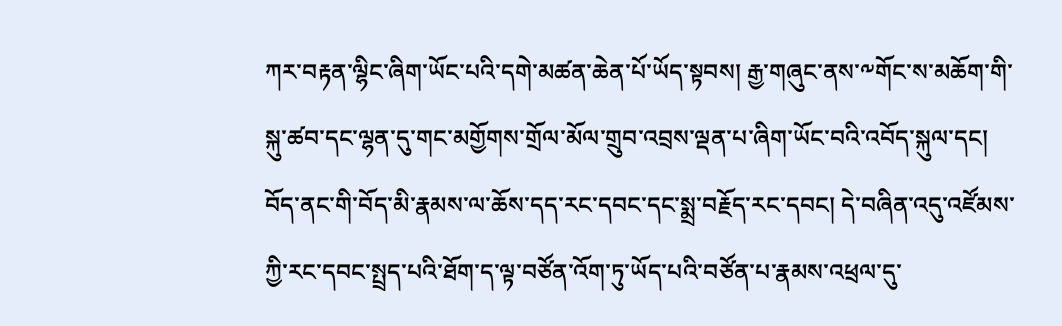ཀར་བརྟན་ལྷིང་ཞིག་ཡོང་པའི་དགེ་མཚན་ཆེན་པོ་ཡོད་སྟབས། རྒྱ་གཞུང་ནས་༸གོང་ས་མཆོག་གི་སྐུ་ཚབ་དང་ལྷན་དུ་གང་མགྱོགས་གྲོལ་མོལ་གྲུབ་འབྲས་ལྡན་པ་ཞིག་ཡོང་བའི་འབོད་སྐུལ་དང། བོད་ནང་གི་བོད་མི་རྣམས་ལ་ཆོས་དད་རང་དབང་དང་སྨྲ་བརྗོད་རང་དབང། དེ་བཞིན་འདུ་འཛོམས་ཀྱི་རང་དབང་སྤྲད་པའི་ཐོག་ད་ལྟ་བཙོན་འོག་ཏུ་ཡོད་པའི་བཙོན་པ་རྣམས་འཕྲལ་དུ་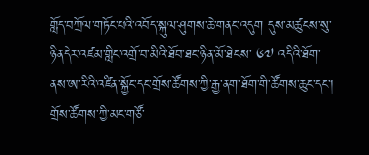གློད་བཀྲོལ་གཏོང་པའི་འབོད་སྐུལ་ཤུགས་ཆེ་གནང་འདུག དུས་མཚུངས་སུ་ཉིནདེར་འཛམ་གླིང་འགྲོ་བ་མིའི་ཐོབ་ཐང་ཉིན་མོ་ཐེངས་ ༦༧ འདིའི་ཐོག་ནས་ཨ་རིའི་འཛིན་སྐྱོང་དང་གྲོས་ཚོགས་ཀྱི་རྒྱ་ནག་ཐོག་གི་ཚོགས་ཆུང་དང་། གྲོས་ཚོགས་ཀྱི་མང་གཙོ་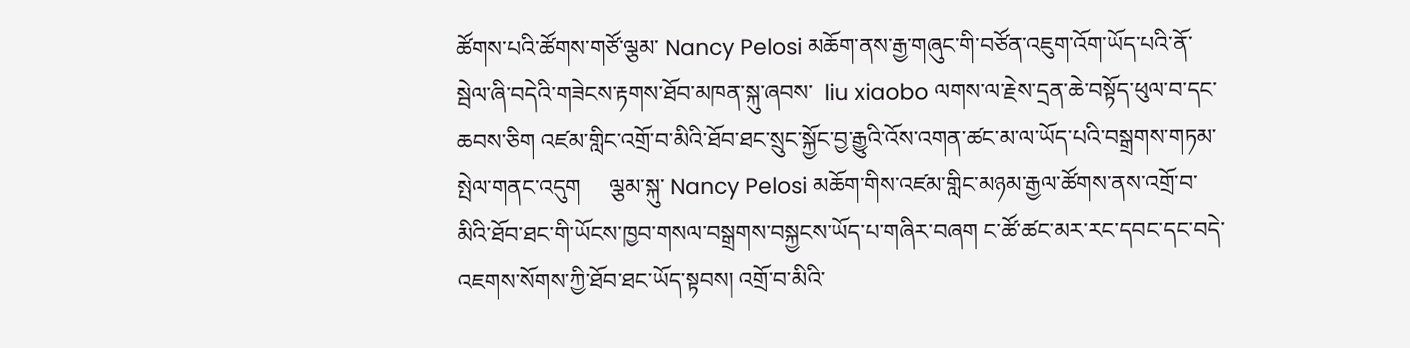ཚོགས་པའི་ཚོགས་གཙོ་ལྕམ་ Nancy Pelosi མཆོག་ནས་རྒྱ་གཞུང་གི་བཙོན་འཇུག་འོག་ཡོད་པའི་ནོ་སྦེལ་ཞི་བདེའི་གཟེངས་རྟགས་ཐོབ་མཁན་སྐུ་ཞབས་  liu xiaobo ལགས་ལ་རྗེས་དྲན་ཆེ་བསྟོད་ཕུལ་བ་དང་ཆབས་ཅིག འཛམ་གླིང་འགྲོ་བ་མིའི་ཐོབ་ཐང་སྲུང་སྐྱོང་བྱ་རྒྱུའི་འོས་འགན་ཚང་མ་ལ་ཡོད་པའི་བསྒྲགས་གཏམ་སྤེལ་གནང་འདུག     ལྕམ་སྐུ་ Nancy Pelosi མཆོག་གིས་འཛམ་གླིང་མཉམ་རྒྱལ་ཚོགས་ནས་འགྲོ་བ་མིའི་ཐོབ་ཐང་གི་ཡོངས་ཁྱབ་གསལ་བསྒྲགས་བསྐྱངས་ཡོད་པ་གཞིར་བཞག ང་ཚོ་ཚང་མར་རང་དབང་དང་བདེ་འཇགས་སོགས་ཀྱི་ཐོབ་ཐང་ཡོད་སྟབས། འགྲོ་བ་མིའི་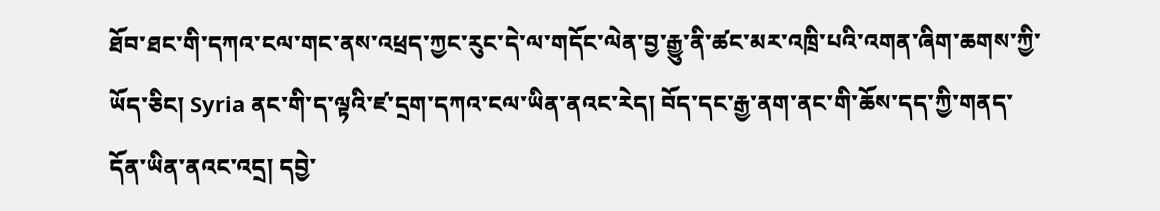ཐོབ་ཐང་གི་དཀའ་ངལ་གང་ནས་འཕྲད་ཀྱང་རུང་དེ་ལ་གདོང་ལེན་བྱ་རྒྱུ་ནི་ཚང་མར་འཁྲི་པའི་འགན་ཞིག་ཆགས་ཀྱི་ཡོད་ཅིང། Syria ནང་གི་ད་ལྟའི་ཛ་དྲག་དཀའ་ངལ་ཡིན་ནའང་རེད། བོད་དང་རྒྱ་ནག་ནང་གི་ཆོས་དད་ཀྱི་གནད་དོན་ཡིན་ནའང་འདྲ། དབྱེ་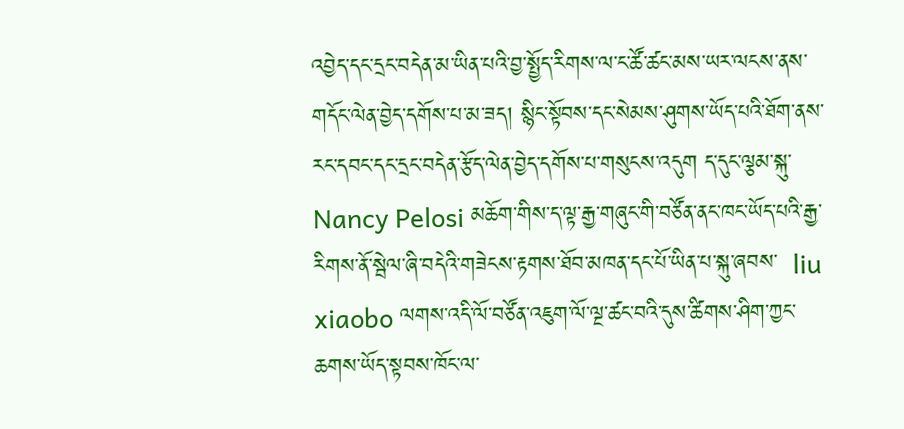འབྱེད་དང་དྲང་བདེན་མ་ཡིན་པའི་བྱ་སྤྱོད་རིགས་ལ་ང་ཚོ་ཚང་མས་ཡར་ལངས་ནས་གདོང་ལེན་བྱེད་དགོས་པ་མ་ཟད། སྙིང་སྟོབས་དང་སེམས་ཤུགས་ཡོད་པའི་ཐོག་ནས་རང་དབང་དང་དྲང་བདེན་རྩོད་ལེན་བྱེད་དགོས་པ་གསུངས་འདུག ད་དུང་ལྕམ་སྐུ་ Nancy Pelosi མཆོག་གིས་ད་ལྟ་རྒྱ་གཞུང་གི་བཙོན་ནང་ཁང་ཡོད་པའི་རྒྱ་རིགས་ནོ་སྦེལ་ཞི་བདེའི་གཟེངས་རྟགས་ཐོབ་མཁན་དང་པོ་ཡིན་པ་སྐུ་ཞབས་  liu xiaobo ལགས་འདི་ལོ་བཙོན་འཇུག་ལོ་ལྔ་ཚང་བའི་དུས་ཚིགས་ཤིག་ཀྱང་ཆགས་ཡོད་སྟབས་ཁོང་ལ་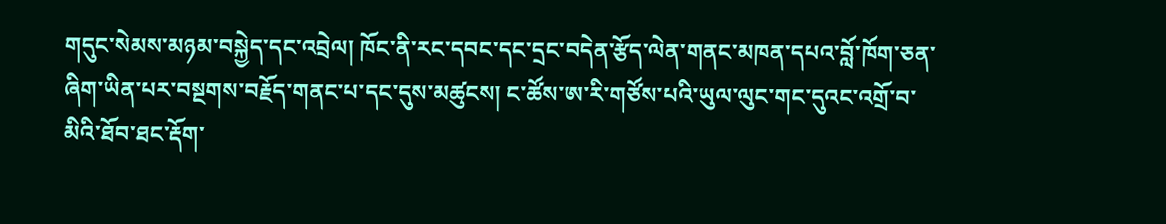གདུང་སེམས་མཉམ་བསྐྱེད་དང་འབྲེལ། ཁོང་ནི་རང་དབང་དང་དྲང་བདེན་རྩོད་ལེན་གནང་མཁན་དཔའ་བློ་ཁོག་ཅན་ཞིག་ཡིན་པར་བསྔགས་བརྗོད་གནང་པ་དང་དུས་མཚུངས། ང་ཚོས་ཨ་རི་གཙོས་པའི་ཡུལ་ལུང་གང་དུའང་འགྲོ་བ་མིའི་ཐོབ་ཐང་རྡོག་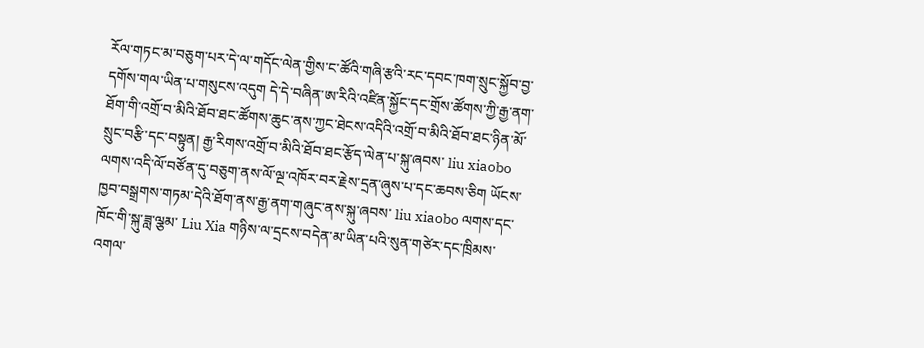རོལ་གཏང་མ་བཅུག་པར་དེ་ལ་གདོང་ལེན་གྱིས་ང་ཚོའི་གཞི་རྩའི་རང་དབང་ཁག་སྲུང་སྐྱོབ་བྱ་དགོས་གལ་ཡིན་པ་གསུངས་འདུག དེ་དེ་བཞིན་ཨ་རིའི་འཛིན་སྐྱོང་དང་གྲོས་ཚོགས་ཀྱི་རྒྱ་ནག་ཐོག་གི་འགྲོ་བ་མིའི་ཐོབ་ཐང་ཚོགས་ཆུང་ནས་ཀྱང་ཐེངས་འདིའི་འགྲོ་བ་མིའི་ཐོབ་ཐང་ཉིན་མོ་སྲུང་བརྩི་དང་བསྟུན། རྒྱ་རིགས་འགྲོ་བ་མིའི་ཐོབ་ཐང་རྩོད་ལེན་པ་སྐུ་ཞབས་ liu xiaobo ལགས་འདི་ལོ་བཙོན་དུ་བཅུག་ནས་ལོ་ལྔ་འཁོར་བར་རྗེས་དྲན་ཞུས་པ་དང་ཆབས་ཅིག ཡོངས་ཁྱབ་བསྒྲགས་གཏམ་དེའི་ཐོག་ནས་རྒྱ་ནག་གཞུང་ནས་སྐུ་ཞབས་ liu xiaobo ལགས་དང་ཁོང་གི་སྐུ་ཟླ་ལྕམ་ Liu Xia གཉིས་ལ་དྲངས་བདེན་མ་ཡིན་པའི་སུན་གཙེར་དང་ཁྲིམས་འགལ་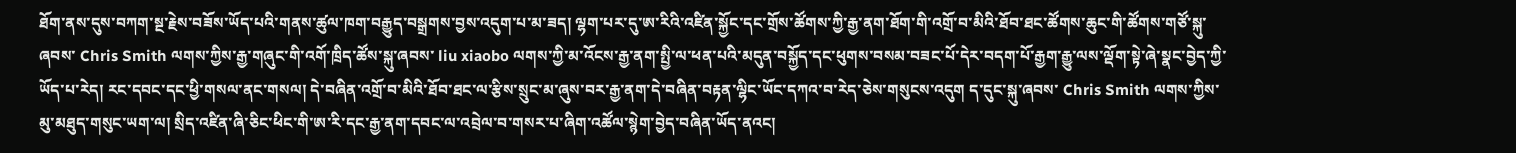ཐོག་ནས་དུས་བཀག་སྔ་རྗེས་བཟོས་ཡོད་པའི་གནས་ཚུལ་ཁག་བརྒྱུད་བསྒྲགས་བྱས་འདུག་པ་མ་ཟད། ལྷག་པར་དུ་ཨ་རིའི་འཛིན་སྐྱོང་དང་གྲོས་ཚོགས་ཀྱི་རྒྱ་ནག་ཐོག་གི་འགྲོ་བ་མིའི་ཐོབ་ཐང་ཚོགས་ཆུང་གི་ཚོགས་གཙོ་སྐུ་ཞབས་ Chris Smith ལགས་ཀྱིས་རྒྱ་གཞུང་གི་འགོ་ཁྲིད་ཚོས་སྐུ་ཞབས་ liu xiaobo ལགས་ཀྱི་མ་འོངས་རྒྱ་ནག་སྤྱི་ལ་ཕན་པའི་མདུན་བསྐྱོད་དང་ཕུགས་བསམ་བཟང་པོ་དེར་བདག་པོ་རྒྱག་རྒྱུ་ལས་ལྡོག་སྟེ་ཞེ་སྣང་བྱེད་ཀྱི་ཡོད་པ་རེད། རང་དབང་དང་ཕྱི་གསལ་ནང་གསལ། དེ་བཞིན་འགྲོ་བ་མིའི་ཐོབ་ཐང་ལ་རྩིས་སྲུང་མ་ཞུས་བར་རྒྱ་ནག་དེ་བཞིན་བརྟན་ལྷིང་ཡོང་དཀའ་བ་རེད་ཅེས་གསུངས་འདུག ད་དུང་སྐུ་ཞབས་ Chris Smith ལགས་ཀྱིས་མུ་མཐུད་གསུང་ཡག་ལ། སྲིད་འཛིན་ཞི་ཅིང་ཕིང་གི་ཨ་རི་དང་རྒྱ་ནག་དབང་ལ་འབྲེལ་བ་གསར་པ་ཞིག་འཚོལ་སྙེག་བྱེད་བཞིན་ཡོད་ནའང།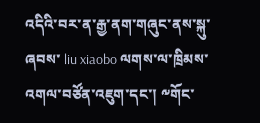འདིའི་བར་ན་རྒྱ་ནག་གཞུང་ནས་སྐུ་ཞབས་ liu xiaobo ལགས་ལ་ཁྲིམས་འགལ་བཙོན་འཇུག་དང་། ༸གོང་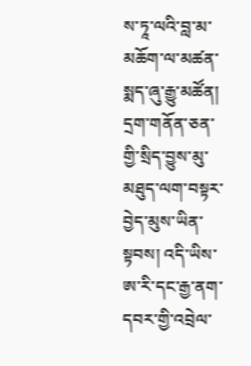ས་ཏཱ་ལའི་བླ་མ་མཆོག་ལ་མཚན་སྨད་ཞུ་རྒྱུ་མཚོན། དྲག་གནོན་ཅན་གྱི་སྲིད་བྱུས་མུ་མཐུད་ལག་བསྟར་བྱེད་མུས་ཡིན་སྟབས། འདི་ཡིས་ཨ་རི་དང་རྒྱ་ནག་དབར་གྱི་འབྲེལ་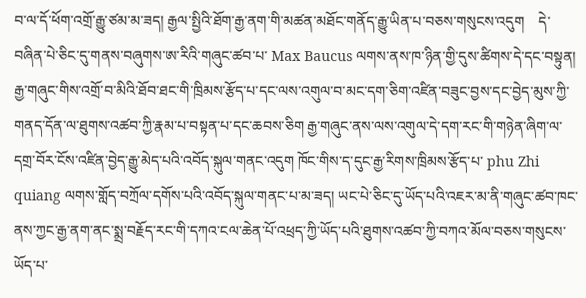བ་ལ་དོ་ཕོག་འགྲོ་རྒྱུ་ཙམ་མ་ཟད། རྒྱལ་སྤྱིའི་ཐོག་རྒྱ་ནག་གི་མཚན་མཐོང་གནོད་རྒྱུ་ཡིན་པ་བཅས་གསུངས་འདུག    དེ་བཞིན་པེ་ཅིང་དུ་གནས་བཞུགས་ཨ་རིའི་གཞུང་ཚབ་པ་ Max Baucus ལགས་ནས་ཁ་ཉིན་གྱི་དུས་ཚིགས་དེ་དང་བསྟུན། རྒྱ་གཞུང་གིས་འགྲོ་བ་མིའི་ཐོབ་ཐང་གི་ཁྲིམས་རྩོད་པ་དང་ལས་འགུལ་བ་མང་དག་ཅིག་འཛིན་བཟུང་བྱས་དང་བྱེད་མུས་ཀྱི་གནད་དོན་ལ་ཐུགས་འཚབ་ཀྱི་རྣམ་པ་བསྟན་པ་དང་ཆབས་ཅིག རྒྱ་གཞུང་ནས་ལས་འགུལ་དེ་དག་རང་གི་གཉེན་ཞིག་ལ་དགྲ་བོར་ངོས་འཛིན་བྱེད་རྒྱུ་མེད་པའི་འབོད་སྐུལ་གནང་འདུག ཁོང་གིས་ད་དུང་རྒྱ་རིགས་ཁྲིམས་རྩོད་པ་ phu Zhi quiang ལགས་གློད་བཀྲོལ་དགོས་པའི་འབོད་སྐུལ་གནང་པ་མ་ཟད། ཡང་པེ་ཅིང་དུ་ཡོད་པའི་འཇར་མ་ནི་གཞུང་ཚབ་ཁང་ནས་ཀྱང་རྒྱ་ནག་ནང་སྨྲ་བརྗོད་རང་གི་དཀའ་ངལ་ཆེན་པོ་འཕྲད་ཀྱི་ཡོད་པའི་ཐུགས་འཚབ་ཀྱི་བཀའ་མོལ་བཅས་གསུངས་ཡོད་པ་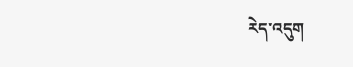རེད་འདུག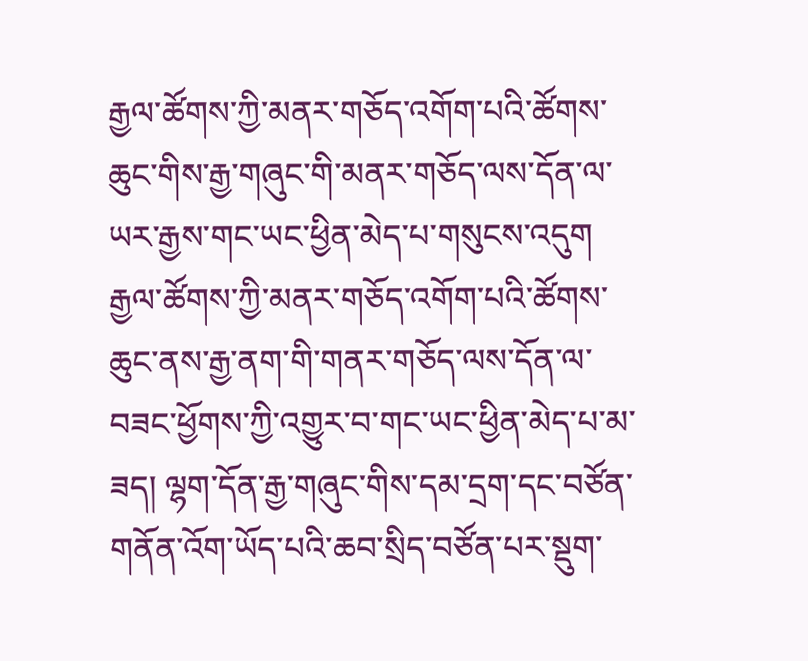རྒྱལ་ཚོགས་ཀྱི་མནར་གཅོད་འགོག་པའི་ཚོགས་ཆུང་གིས་རྒྱ་གཞུང་གི་མནར་གཅོད་ལས་དོན་ལ་ཡར་རྒྱས་གང་ཡང་ཕྱིན་མེད་པ་གསུངས་འདུག
རྒྱལ་ཚོགས་ཀྱི་མནར་གཅོད་འགོག་པའི་ཚོགས་ཆུང་ནས་རྒྱ་ནག་གི་གནར་གཅོད་ལས་དོན་ལ་བཟང་ཕྱོགས་ཀྱི་འགྱུར་བ་གང་ཡང་ཕྱིན་མེད་པ་མ་ཟད། ལྷག་དོན་རྒྱ་གཞུང་གིས་དམ་དྲག་དང་བཙོན་གནོན་འོག་ཡོད་པའི་ཆབ་སྲིད་བཙོན་པར་སྡུག་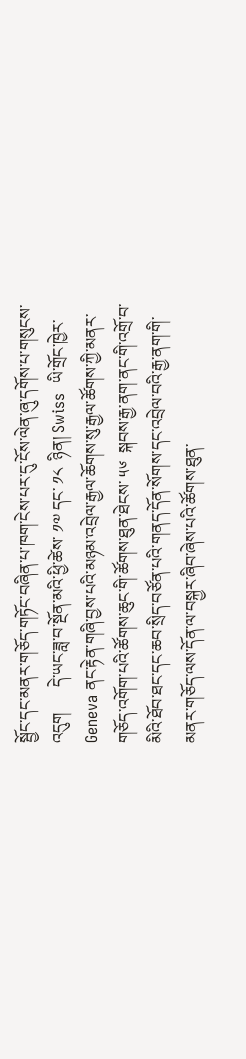སྦྱོང་དང་མནར་གཅོད་གཏོང་བཞིན་པ་ཁག་ངེས་པར་དུ་ངོས་ལེན་ཞུ་དགོས་པ་གསུངས་འདུག      དེ་ཡང་ཟླ་བ་སྔོན་མའི་ཕྱི་ཚེས་ ༡༧ དང་ ༡༨  ཉིན། Swiss  ཡི་གྲོང་ཁྱེར་ Geneva ནང་རྟེན་གཞི་བྱས་པའི་མཉམ་འབྲེལ་རྒྱལ་ཆོགས་སུ་རྒྱལ་ཚོགས་ཀྱི་མནར་གཅོད་འགོག་པའི་ཚོགས་ཆུང་གི་ཚོགས་ཐུན་ཐེངས་ ༥༦  སྐབས་རྒྱ་ནག་ནང་གི་འགྲོ་བ་མིའི་ཐོབ་ཐང་དང་ཆབ་སྲིད་བཙོན་པའི་གནད་དོན་སོགས་དང་འབྲེལ་བའི་རྒྱ་ནག་གི་མནར་གཅོད་ལས་དོན་ལ་བསྐྱར་ཞིབ་ཞེས་པའི་ཚོགས་ཐུན་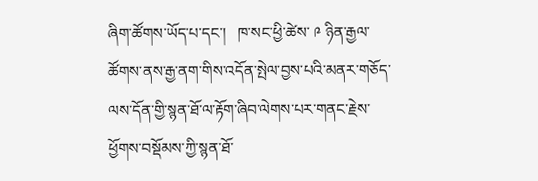ཞིག་ཚོགས་ཡོད་པ་དང་།   ཁ་སང་ཕྱི་ཚེས་ ༩ ཉིན་རྒྱལ་ཚོགས་ནས་རྒྱ་ནག་གིས་འདོན་སྤེལ་བྱས་པའི་མནར་གཅོད་ལས་དོན་གྱི་སྙན་ཐོ་ལ་རྟོག་ཞིབ་ལེགས་པར་གནང་རྗེས་ཕྱོགས་བསྡོམས་ཀྱི་སྙན་ཐོ་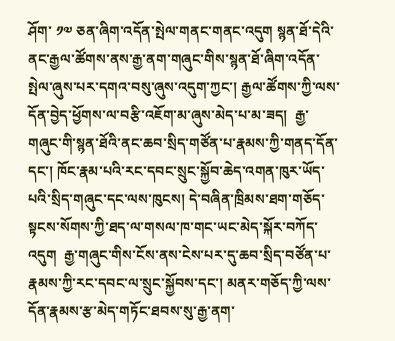ཤོག་ ༡༧ ཅན་ཞིག་འདོན་སྤེལ་གནང་གནང་འདུག སྙན་ཐོ་དེའི་ནང་རྒྱལ་ཚོགས་ནས་རྒྱ་ནག་གཞུང་གིས་སྙན་ཐོ་ཞིག་འདོན་སྤེལ་ཞུས་པར་དགའ་བསུ་ཞུས་འདུག་ཀྱང་། རྒྱལ་ཚོགས་ཀྱི་ལས་དོན་བྱེད་ཕྱོགས་ལ་བརྩི་འཇོག་མ་ཞུས་མེད་པ་མ་ཟད།  རྒྱ་གཞུང་གི་སྙན་ཐོའི་ནང་ཆབ་སྲིད་གཙོན་པ་རྣམས་ཀྱི་གནད་དོན་དང་། ཁོང་རྣམ་པའི་རང་དབང་སྲུང་སྐྱོབ་ཆེད་འགན་ཁུར་ཡོད་པའི་སྲིད་གཞུང་དང་ལས་ཁུངས། དེ་བཞིན་ཁྲིམས་ཐག་གཅོད་སྟངས་སོགས་ཀྱི་ཐད་ལ་གསལ་ཁ་གང་ཡང་མེད་སྐོར་བཀོད་འདུག  རྒྱ་གཞུང་གིས་ངོས་ནས་ངེས་པར་དུ་ཆབ་སྲིད་བཙོན་པ་རྣམས་ཀྱི་རང་དབང་ལ་སྲུང་སྐྱོབས་དང་། མནར་གཅོད་ཀྱི་ལས་དོན་རྣམས་རྩ་མེད་གཏོང་ཐབས་སུ་རྒྱ་ནག་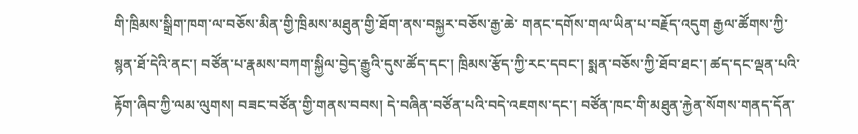གི་ཁྲིམས་སྒྲིག་ཁག་ལ་བཅོས་མིན་གྱི་ཁྲིམས་མཐུན་གྱི་ཐོག་ནས་བསྐྱར་བཅོས་རྒྱ་ཆེ་ གནང་དགོས་གལ་ཡིན་པ་བརྗོད་འདུག རྒྱལ་ཚོགས་ཀྱི་སྙན་ཐོ་དེའི་ནང་། བཙོན་པ་རྣམས་བཀག་སྐྱིལ་བྱེད་རྒྱུའི་དུས་ཚོད་དང་། ཁྲིམས་རྩོད་ཀྱི་རང་དབང་། སྨན་བཅོས་ཀྱི་ཐོབ་ཐང་། ཚད་དང་ལྡན་པའི་རྟོག་ཞིབ་ཀྱི་ལམ་ལུགས། བཟང་བཙོན་གྱི་གནས་བབས། དེ་བཞིན་བཙོན་པའི་བདེ་འཇགས་དང་། བཙོན་ཁང་གི་མཐུན་རྐྱེན་སོགས་གནད་དོན་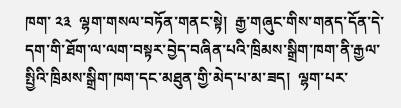ཁག་ ༢༣  ལྷག་གསལ་བཏོན་གནང་སྟེ།  རྒྱ་གཞུང་གིས་གནད་དོན་དེ་དག་གི་ཐོག་ལ་ལག་བསྟར་བྱེད་བཞིན་པའི་ཁྲིམས་སྒྲིག་ཁག་ནི་རྒྱལ་སྤྱིའི་ཁྲིམས་སྒྲིག་ཁག་དང་མཐུན་གྱི་མེད་པ་མ་ཟད།  ལྷག་པར་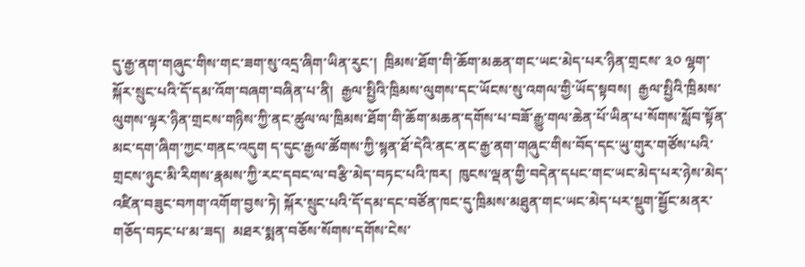དུ་རྒྱ་ནག་གཞུང་གིས་གང་ཟག་སུ་འདྲ་ཞིག་ཡིན་རུང་།  ཁྲིམས་ཐོག་གི་ཆོག་མཆན་གང་ཡང་མེད་པར་ཉིན་གྲངས་ ༣༠ ལྷག་སྐོར་སྲུང་པའི་དོ་དམ་འོག་བཞག་བཞིན་པ་ནི།  རྒྱལ་སྤྱིའི་ཁྲིམས་ལུགས་དང་ཡོངས་སུ་འགལ་གྱི་ཡོད་སྟབས།  རྒྱལ་སྤྱིའི་ཁྲིམས་ལུགས་ལྟར་ཉིན་གྲངས་གཉིས་ཀྱི་ནང་ཚུལ་ལ་ཁྲིམས་ཐོག་གི་ཆོག་མཆན་དགོས་པ་བཟོ་རྒྱུ་གལ་ཆེན་པོ་ཡིན་པ་སོགས་སློབ་སྟོན་མང་དག་ཞིག་ཀྱང་གནང་འདུག ད་དུང་རྒྱལ་ཚོགས་ཀྱི་སྙན་ཐོ་དེའི་ནང་ནང་རྒྱ་ནག་གཞུང་གིས་བོད་དང་ཡུ་གུར་གཙོས་པའི་གྲངས་ཉུང་མི་རིགས་རྣམས་ཀྱི་རང་དབང་ལ་བརྩི་མེད་བཏང་པའི་ཁར།  ཁུངས་ལྡན་གྱི་བདེན་དཔང་གང་ཡང་མེད་པར་ཉེས་མེད་འཛིན་བཟུང་བཀག་འགོག་བྱས་ཏེ། སྐོར་སྲུང་པའི་དོ་དམ་དང་བཙོན་ཁང་དུ་ཁྲིམས་མཐུན་གང་ཡང་མེད་པར་སྡུག་སྦྱོང་མནར་གཅོད་བཏང་པ་མ་ཟད།  མཐར་སྨན་བཅོས་སོགས་དགོས་ངེས་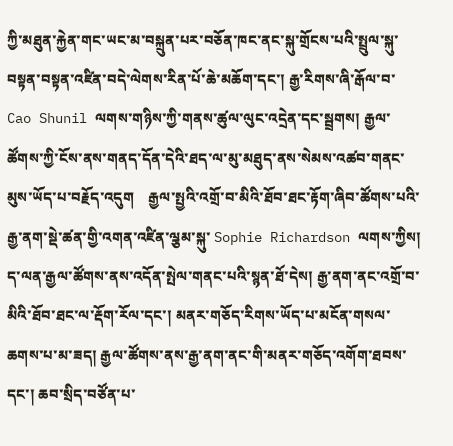ཀྱི་མཐུན་རྐྱེན་གང་ཡང་མ་བསྐྲུན་པར་བཅོན་ཁང་ནང་སྐུ་གྲོངས་པའི་སྤྲུལ་སྐུ་བསྟན་བསྟན་འཛིན་བདེ་ལེགས་རིན་པོ་ཆེ་མཆོག་དང་། རྒྱ་རིགས་ཞི་རྒོལ་བ་ Cao Shunil ལགས་གཉིས་ཀྱི་གནས་ཚུལ་ལུང་འདྲེན་དང་སྦྲགས། རྒྱལ་ཚོགས་ཀྱི་ངོས་ནས་གནད་དོན་དེའི་ཐད་ལ་མུ་མཐུད་ནས་སེམས་འཚབ་གནང་མུས་ཡོད་པ་བརྗོད་འདུག    རྒྱལ་སྤྱའི་འགྲོ་བ་མིའི་ཐོབ་ཐང་རྟོག་ཞིབ་ཚོགས་པའི་རྒྱ་ནག་སྡེ་ཚན་གྱི་འགན་འཛིན་ལྕམ་སྐུ་ Sophie Richardson ལགས་ཀྱིས། ད་ལན་རྒྱལ་ཚོགས་ནས་འདོན་སྤེལ་གནང་པའི་སྙན་ཐོ་དེས། རྒྱ་ནག་ནང་འགྲོ་བ་མིའི་ཐོབ་ཐང་ལ་རྡོག་རོལ་དང་། མནར་གཅོད་རིགས་ཡོད་པ་མངོན་གསལ་ཆགས་པ་མ་ཟད། རྒྱལ་ཚོགས་ནས་རྒྱ་ནག་ནང་གི་མནར་གཅོད་འགོག་ཐབས་དང་། ཆབ་སྲིད་བཙོན་པ་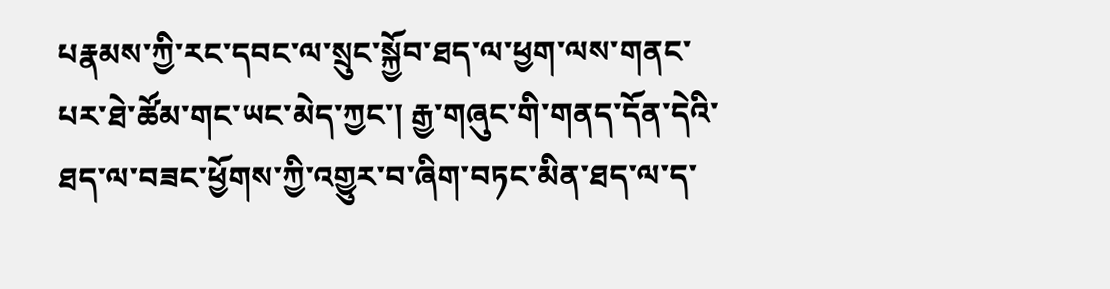པརྣམས་ཀྱི་རང་དབང་ལ་སྲུང་སྐྱོབ་ཐད་ལ་ཕྱག་ལས་གནང་པར་ཐེ་ཚོམ་གང་ཡང་མེད་ཀྱང་། རྒྱ་གཞུང་གི་གནད་དོན་དེའི་ཐད་ལ་བཟང་ཕྱོགས་ཀྱི་འགྱུར་བ་ཞིག་བཏང་མིན་ཐད་ལ་ད་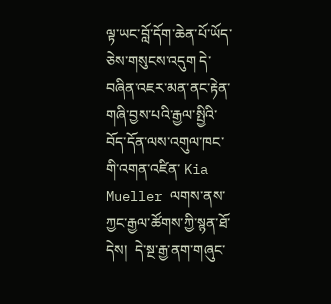ལྟ་ཡང་བློ་དོག་ཆེན་པོ་ཡོད་ཅེས་གསུངས་འདུག དེ་བཞིན་འཇར་མན་ནང་རྟེན་གཞི་བྱས་པའི་རྒྱལ་སྤྱིའི་བོད་དོན་ལས་འགུལ་ཁང་གི་འགན་འཛིན་ Kia Mueller ལགས་ནས་ཀྱང་རྒྱལ་ཚོགས་ཀྱི་སྙན་ཐོ་དེས།  དེ་སྔ་རྒྱ་ནག་གཞུང་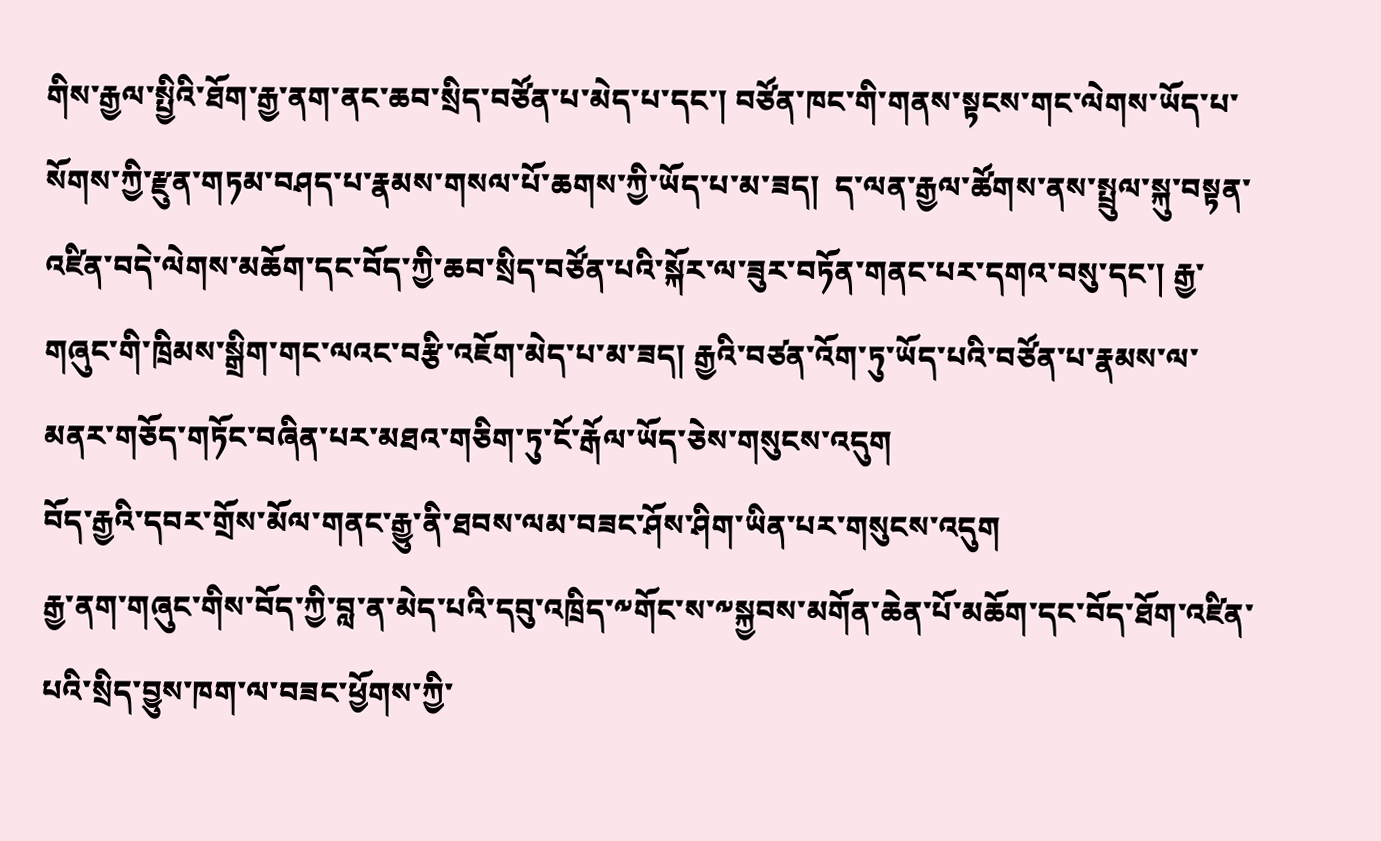གིས་རྒྱལ་སྤྱིའི་ཐོག་རྒྱ་ནག་ནང་ཆབ་སྲིད་བཙོན་པ་མེད་པ་དང་། བཙོན་ཁང་གི་གནས་སྟངས་གང་ལེགས་ཡོད་པ་སོགས་ཀྱི་རྫུན་གཏམ་བཤད་པ་རྣམས་གསལ་པོ་ཆགས་ཀྱི་ཡོད་པ་མ་ཟད།  ད་ལན་རྒྱལ་ཚོགས་ནས་སྤྲུལ་སྐུ་བསྟན་འཛིན་བདེ་ལེགས་མཆོག་དང་བོད་ཀྱི་ཆབ་སྲིད་བཙོན་པའི་སྐོར་ལ་ཟུར་བཏོན་གནང་པར་དགའ་བསུ་དང་། རྒྱ་གཞུང་གི་ཁྲིམས་སྒྲིག་གང་ལའང་བརྩི་འཇོག་མེད་པ་མ་ཟད། རྒྱའི་བཙན་འོག་ཏུ་ཡོད་པའི་བཙོན་པ་རྣམས་ལ་མནར་གཅོད་གཏོང་བཞིན་པར་མཐའ་གཅིག་ཏུ་ངོ་རྒོལ་ཡོད་ཅེས་གསུངས་འདུག
བོད་རྒྱའི་དབར་གྲོས་མོལ་གནང་རྒྱུ་ནི་ཐབས་ལམ་བཟང་ཤོས་ཤིག་ཡིན་པར་གསུངས་འདུག
རྒྱ་ནག་གཞུང་གིས་བོད་ཀྱི་བླ་ན་མེད་པའི་དབུ་འཁྲིད་༸གོང་ས་༸སྐྱབས་མགོན་ཆེན་པོ་མཆོག་དང་བོད་ཐོག་འཛིན་པའི་སྲིད་བྱུས་ཁག་ལ་བཟང་ཕྱོགས་ཀྱི་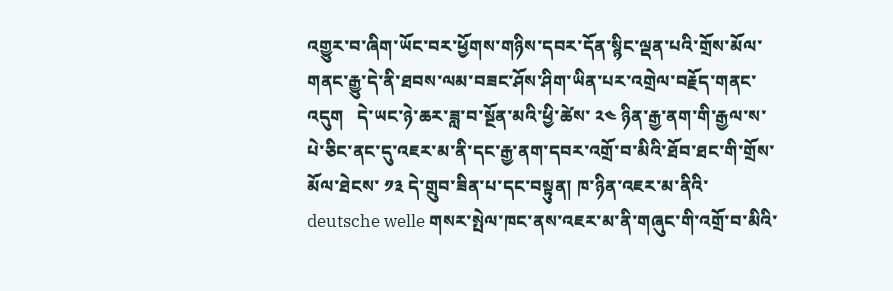འགྱུར་བ་ཞིག་ཡོང་བར་ཕྱོགས་གཉིས་དབར་དོན་སྙིང་ལྡན་པའི་གྲོས་མོལ་གནང་རྒྱུ་དེ་ནི་ཐབས་ལམ་བཟང་ཤོས་ཤིག་ཡིན་པར་འགྲེལ་བརྗོད་གནང་འདུག   དེ་ཡང་ཉེ་ཆར་ཟླ་བ་སྔོན་མའི་ཕྱི་ཚེས་ ༢༤ ཉིན་རྒྱ་ནག་གི་རྒྱལ་ས་པེ་ཅིང་ནང་དུ་འཇར་མ་ནི་དང་རྒྱ་ནག་དབར་འགྲོ་བ་མིའི་ཐོབ་ཐང་གི་གྲོས་མོལ་ཐེངས་ ༡༣ དེ་གྲུབ་ཟིན་པ་དང་བསྟུན། ཁ་ཉིན་འཇར་མ་ནིའི་  deutsche welle གསར་སྤེལ་ཁང་ནས་འཇར་མ་ནི་གཞུང་གི་འགྲོ་བ་མིའི་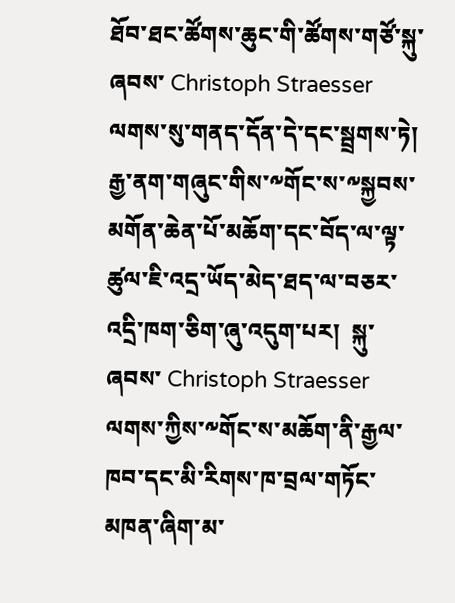ཐོབ་ཐང་ཚོགས་ཆུང་གི་ཚོགས་གཙོ་སྐུ་ཞབས་ Christoph Straesser ལགས་སུ་གནད་དོན་དེ་དང་སྦྲགས་ཏེ། རྒྱ་ནག་གཞུང་གིས་༸གོང་ས་༸སྐྱབས་མགོན་ཆེན་པོ་མཆོག་དང་བོད་ལ་ལྟ་ཚུལ་ཇི་འདྲ་ཡོད་མེད་ཐད་ལ་བཅར་འདྲི་ཁག་ཅིག་ཞུ་འདུག་པར།  སྐུ་ཞབས་ Christoph Straesser ལགས་ཀྱིས་༸གོང་ས་མཆོག་ནི་རྒྱལ་ཁབ་དང་མི་རིགས་ཁ་བྲལ་གཏོང་མཁན་ཞིག་མ་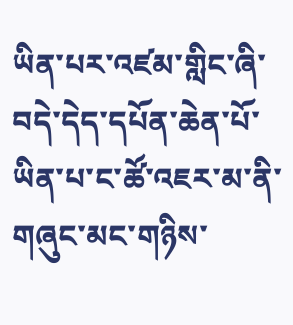ཡིན་པར་འཛམ་གླིང་ཞི་བདེ་དེད་དཔོན་ཆེན་པོ་ཡིན་པ་ང་ཚོ་འཇར་མ་ནི་གཞུང་མང་གཉིས་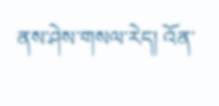ནས་ཤེས་གསལ་རེད། འོན་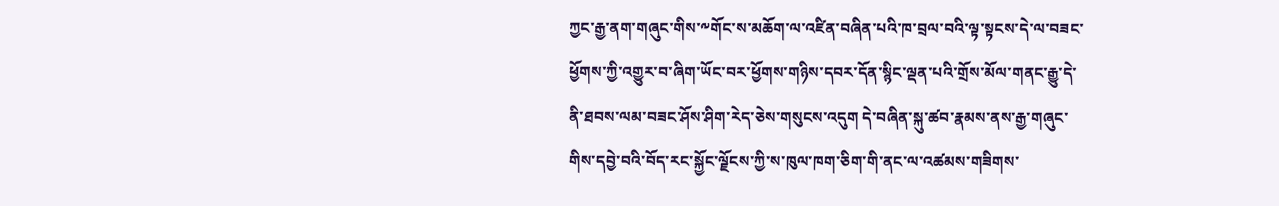ཀྱང་རྒྱ་ནག་གཞུང་གིས་༸གོང་ས་མཆོག་ལ་འཛིན་བཞིན་པའི་ཁ་བྲལ་བའི་ལྟ་སྟངས་དེ་ལ་བཟང་ཕྱོགས་ཀྱི་འགྱུར་བ་ཞིག་ཡོང་བར་ཕྱོགས་གཉིས་དབར་དོན་སྙིང་ལྡན་པའི་གྲོས་མོལ་གནང་རྒྱུ་དེ་ནི་ཐབས་ལམ་བཟང་ཤོས་ཤིག་རེད་ཅེས་གསུངས་འདུག དེ་བཞིན་སྐུ་ཚབ་རྣམས་ནས་རྒྱ་གཞུང་གིས་དབྱེ་བའི་བོད་རང་སྐྱོང་ལྗོངས་ཀྱི་ས་ཁུལ་ཁག་ཅིག་གི་ནང་ལ་འཚམས་གཟིགས་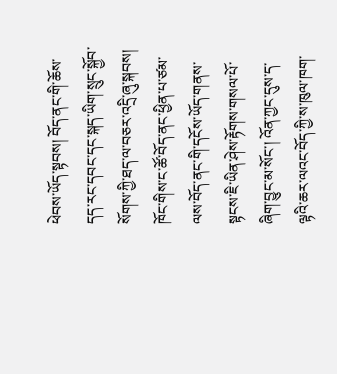ཕེབས་ཡོད་སྟབས། བོད་ནང་གི་ཆོས་དད་རང་དབང་དང་སྐད་ཡིག་སྲུང་སྐྱོབ་སོགས་ཀྱི་ཐད་ལ་བཅར་འདྲི་ཞུ་སྐབས། ཁོང་གིས་ང་ཚོ་བོད་ནང་ཕྱིན་པ་ཙམ་ལས་བོད་ནང་གི་དངོས་ཡོད་གནས་སྟངས་ཇི་ཡིན་ཤེས་རྟོགས་གསལ་པོ་ཞིག་བྱུང་མ་སོང་། འོན་ཀྱང་དུས་ད་ལྟའི་ཆར་ལའང་བོད་ཀྱི་ས་ཁུལ་ཁག་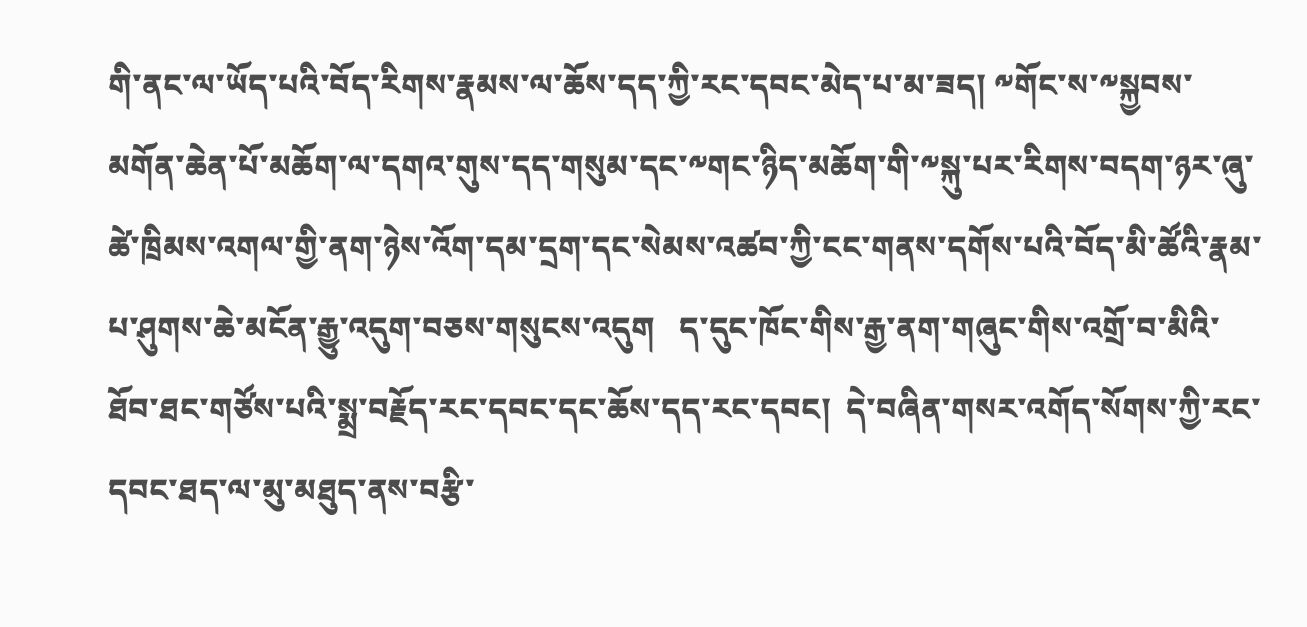གི་ནང་ལ་ཡོད་པའི་བོད་རིགས་རྣམས་ལ་ཆོས་དད་ཀྱི་རང་དབང་མེད་པ་མ་ཟད། ༸གོང་ས་༸སྐྱབས་མགོན་ཆེན་པོ་མཆོག་ལ་དགའ་གུས་དད་གསུམ་དང་༸གང་ཉིད་མཆོག་གི་༸སྐུ་པར་རིགས་བདག་ཉར་ཞུ་ཚེ་ཁྲིམས་འགལ་གྱི་ནག་ཉེས་འོག་དམ་དྲག་དང་སེམས་འཚབ་ཀྱི་ངང་གནས་དགོས་པའི་བོད་མི་ཚོའི་རྣམ་པ་ཤུགས་ཆེ་མངོན་རྒྱུ་འདུག་བཅས་གསུངས་འདུག   ད་དུང་ཁོང་གིས་རྒྱ་ནག་གཞུང་གིས་འགྲོ་བ་མིའི་ཐོབ་ཐང་གཙོས་པའི་སྨྲ་བརྗོད་རང་དབང་དང་ཆོས་དད་རང་དབང།  དེ་བཞིན་གསར་འགོད་སོགས་ཀྱི་རང་དབང་ཐད་ལ་མུ་མཐུད་ནས་བརྩི་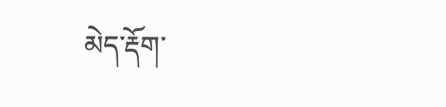མེད་རྡོག་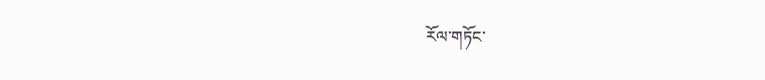རོལ་གཏོང་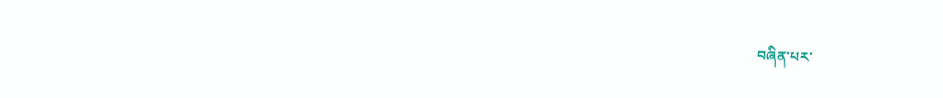བཞིན་པར་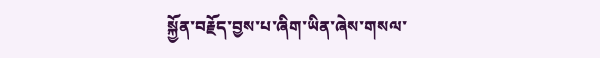སྐྱོན་བརྗོད་བྱས་པ་ཞིག་ཡིན་ཞེས་གསལ་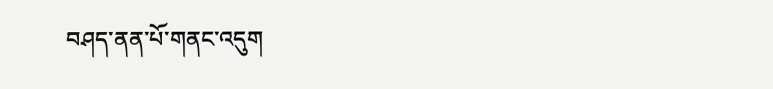བཤད་ནན་པོ་གནང་འདུག